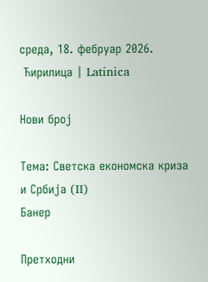среда, 18. фебруар 2026.
 Ћирилица | Latinica

Нови број

Тема: Светска економска криза и Србија (II)
Банер

Претходни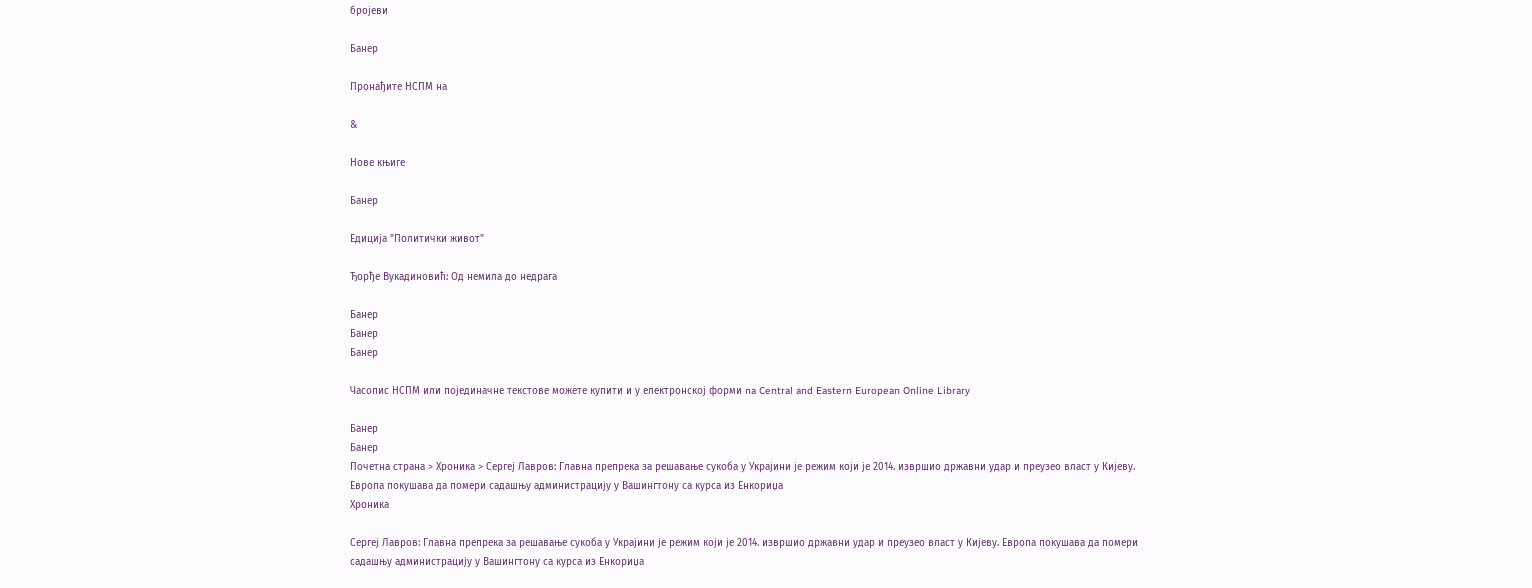бројеви

Банер

Пронађите НСПМ на

&

Нове књиге

Банер

Едиција "Политички живот"

Ђорђе Вукадиновић: Од немила до недрага

Банер
Банер
Банер

Часопис НСПМ или појединачне текстове можете купити и у електронској форми na Central and Eastern European Online Library

Банер
Банер
Почетна страна > Хроника > Сергеј Лавров: Главна препрека за решавање сукоба у Украјини је режим који је 2014. извршио државни удар и преузео власт у Кијеву. Европа покушава да помери садашњу администрацију у Вашингтону са курса из Енкориџа
Хроника

Сергеј Лавров: Главна препрека за решавање сукоба у Украјини је режим који је 2014. извршио државни удар и преузео власт у Кијеву. Европа покушава да помери садашњу администрацију у Вашингтону са курса из Енкориџа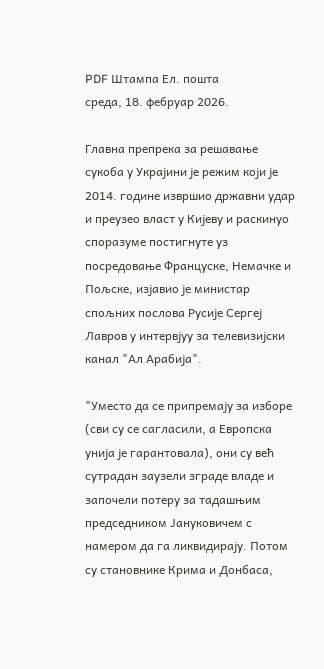PDF Штампа Ел. пошта
среда, 18. фебруар 2026.

Главна препрека за решавање сукоба у Украјини је режим који је 2014. године извршио државни удар и преузео власт у Кијеву и раскинуо споразуме постигнуте уз посредовање Француске, Немачке и Пољске, изјавио је министар спољних послова Русије Сергеј Лавров у интервјуу за телевизијски канал "Ал Арабија".

"Уместо да се припремају за изборе (сви су се сагласили, а Европска унија је гарантовала), они су већ сутрадан заузели зграде владе и започели потеру за тадашњим председником Јануковичем с намером да га ликвидирају. Потом су становнике Крима и Донбаса,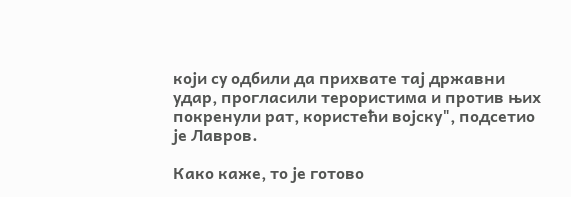који су одбили да прихвате тај државни удар, прогласили терористима и против њих покренули рат, користећи војску", подсетио је Лавров.

Како каже, то је готово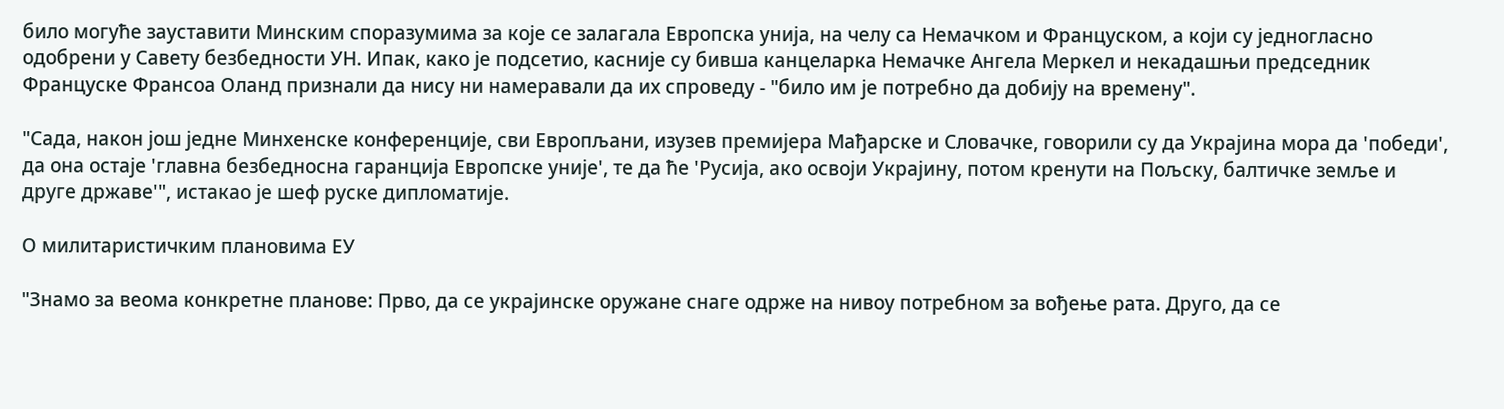било могуће зауставити Минским споразумима за које се залагала Европска унија, на челу са Немачком и Француском, а који су једногласно одобрени у Савету безбедности УН. Ипак, како је подсетио, касније су бивша канцеларка Немачке Ангела Меркел и некадашњи председник Француске Франсоа Оланд признали да нису ни намеравали да их спроведу - "било им је потребно да добију на времену".

"Сада, након још једне Минхенске конференције, сви Европљани, изузев премијера Мађарске и Словачке, говорили су да Украјина мора да 'победи', да она остаје 'главна безбедносна гаранција Европске уније', те да ће 'Русија, ако освоји Украјину, потом кренути на Пољску, балтичке земље и друге државе'", истакао је шеф руске дипломатије.

О милитаристичким плановима ЕУ

"Знамо за веома конкретне планове: Прво, да се украјинске оружане снаге одрже на нивоу потребном за вођење рата. Друго, да се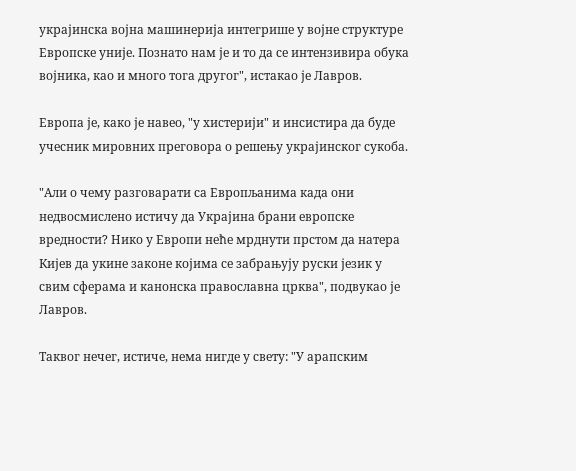украјинска војна машинерија интегрише у војне структуре Европске уније. Познато нам је и то да се интензивира обука војника, као и много тога другог", истакао је Лавров.

Европа је, како је навео, "у хистерији" и инсистира да буде учесник мировних преговора о решењу украјинског сукоба.

"Али о чему разговарати са Европљанима када они недвосмислено истичу да Украјина брани европске вредности? Нико у Европи неће мрднути прстом да натера Кијев да укине законе којима се забрањују руски језик у свим сферама и канонска православна црква", подвукао је Лавров.

Таквог нечег, истиче, нема нигде у свету: "У арапским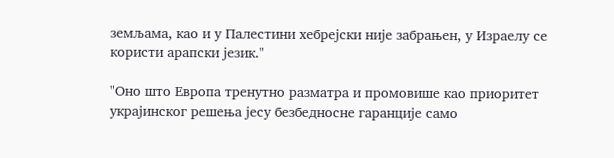земљама, као и у Палестини хебрејски није забрањен, у Израелу се користи арапски језик."

"Оно што Европа тренутно разматра и промовише као приоритет украјинског решења јесу безбедносне гаранције само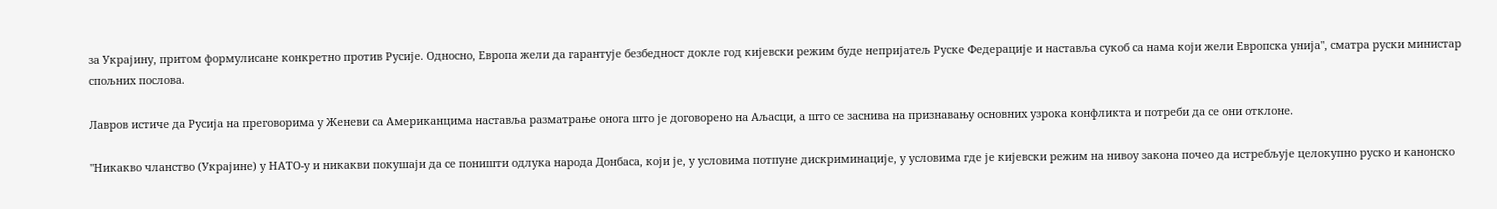за Украјину, притом формулисане конкретно против Русије. Односно, Европа жели да гарантује безбедност докле год кијевски режим буде непријатељ Руске Федерације и наставља сукоб са нама који жели Европска унија", сматра руски министар спољних послова.

Лавров истиче да Русија на преговорима у Женеви са Американцима наставља разматрање онога што је договорено на Аљасци, а што се заснива на признавању основних узрока конфликта и потреби да се они отклоне.

"Никакво чланство (Украјине) у НАТО-у и никакви покушаји да се поништи одлука народа Донбаса, који је, у условима потпуне дискриминације, у условима где је кијевски режим на нивоу закона почео да истребљује целокупно руско и канонско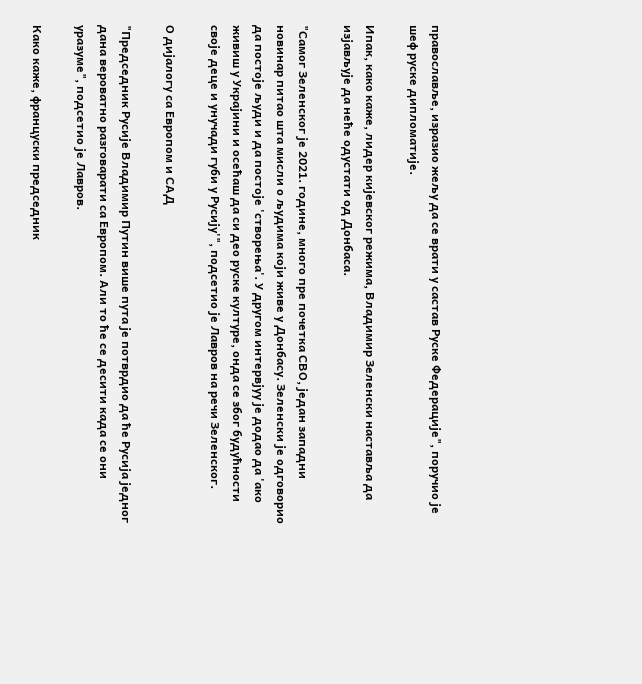православље, изразио жељу да се врати у састав Руске Федерације", поручио је шеф руске дипломатије.

Ипак, како каже, лидер кијевског режима, Владимир Зеленски наставља да изјављује да неће одустати од Донбаса.

"Самог Зеленског је 2021. године, много пре почетка СВО, један западни новинар питао шта мисли о људима који живе у Донбасу. Зеленски је одговорио да постоје људи и да постоје 'створења'. У другом интервјуу је додао да 'ако живиш у Украјини и осећаш да си део руске културе, онда се због будућности своје деце и унучади губи у Русију'", подсетио је Лавров на речи Зеленског.

О дијалогу са Европом и САД

"Председник Русије Владимир Путин више пута је потврдио да ће Русија једног дана вероватно разговарати са Европом. Али то ће се десити када се они уразуме", подсетио је Лавров.

Како каже, француски председник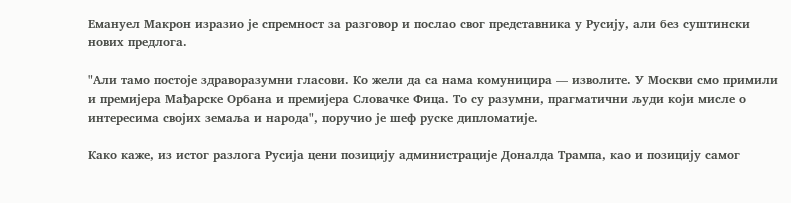Емануел Макрон изразио је спремност за разговор и послао свог представника у Русију, али без суштински нових предлога.

"Али тамо постоје здраворазумни гласови. Ко жели да са нама комуницира — изволите. У Москви смо примили и премијера Мађарске Орбана и премијера Словачке Фица. То су разумни, прагматични људи који мисле о интересима својих земаља и народа", поручио је шеф руске дипломатије.

Како каже, из истог разлога Русија цени позицију администрације Доналда Трампа, као и позицију самог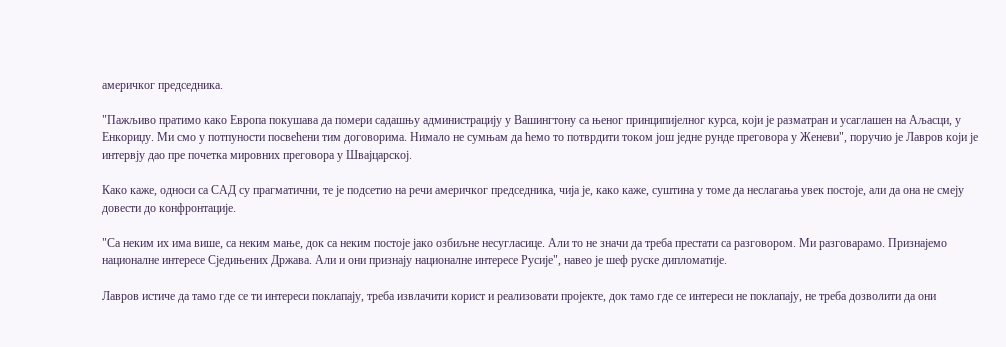америчког председника.

"Пажљиво пратимо како Европа покушава да помери садашњу администрацију у Вашингтону са њеног принципијелног курса, који је разматран и усаглашен на Аљасци, у Енкориџу. Ми смо у потпуности посвећени тим договорима. Нимало не сумњам да ћемо то потврдити током још једне рунде преговора у Женеви", поручио је Лавров који је интервју дао пре почетка мировних преговора у Швајцарској.

Како каже, односи са САД су прагматични, те је подсетио на речи америчког председника, чија је, како каже, суштина у томе да неслагања увек постоје, али да она не смеју довести до конфронтације.

"Са неким их има више, са неким мање, док са неким постоје јако озбиљне несугласице. Али то не значи да треба престати са разговором. Ми разговарамо. Признајемо националне интересе Сједињених Држава. Али и они признају националне интересе Русије", навео је шеф руске дипломатије.

Лавров истиче да тамо где се ти интереси поклапају, треба извлачити корист и реализовати пројекте, док тамо где се интереси не поклапају, не треба дозволити да они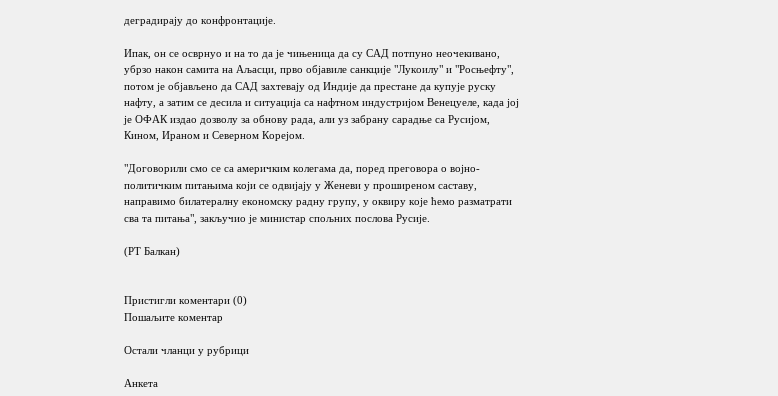деградирају до конфронтације.

Ипак, он се осврнуо и на то да је чињеница да су САД потпуно неочекивано, убрзо након самита на Аљасци, прво објавиле санкције "Лукоилу" и "Росњефту", потом је објављено да САД захтевају од Индије да престане да купује руску нафту, а затим се десила и ситуација са нафтном индустријом Венецуеле, када јој је ОФАК издао дозволу за обнову рада, али уз забрану сарадње са Русијом, Кином, Ираном и Северном Корејом.

"Договорили смо се са америчким колегама да, поред преговора о војно-политичким питањима који се одвијају у Женеви у проширеном саставу, направимо билатералну економску радну групу, у оквиру које ћемо разматрати сва та питања", закључио је министар спољних послова Русије.

(РТ Балкан)


Пристигли коментари (0)
Пошаљите коментар

Остали чланци у рубрици

Анкета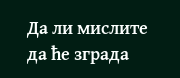Да ли мислите да ће зграда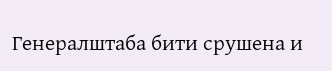Генералштаба бити срушена и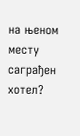на њеном месту саграђен хотел?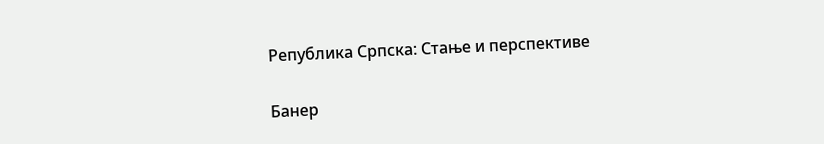Република Српска: Стање и перспективе

Банер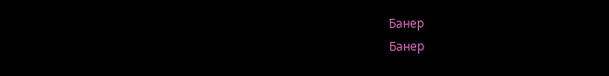Банер
Банер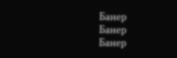Банер
Банер
Банер